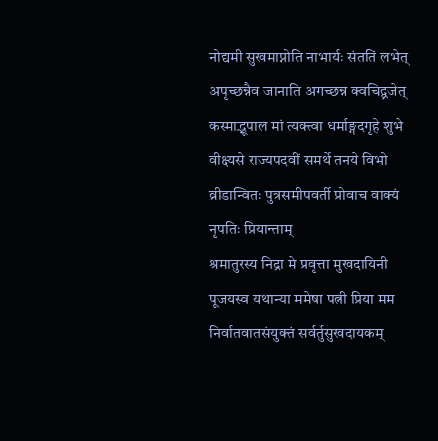नोद्यमी सुखमाप्नोति नाभार्यः संततिं लभेत्
अपृच्छन्नैव जानाति अगच्छन्न क्वचिद्व्रजेत्
कस्माद्भूपाल मां त्यक्त्वा धर्माङ्गदगृहे शुभे
वीक्ष्यसे राज्यपदवीं समर्थे तनये विभो
व्रीडान्वितः पुत्रसमीपवर्ती प्रोवाच वाक्यं नृपतिः प्रियान्ताम्
श्रमातुरस्य निद्रा मे प्रवृत्ता मुखदायिनी
पूजयस्व यथान्या ममेषा पत्नी प्रिया मम
निर्वातवातसंयुक्तं सर्वर्तुसुखदायकम्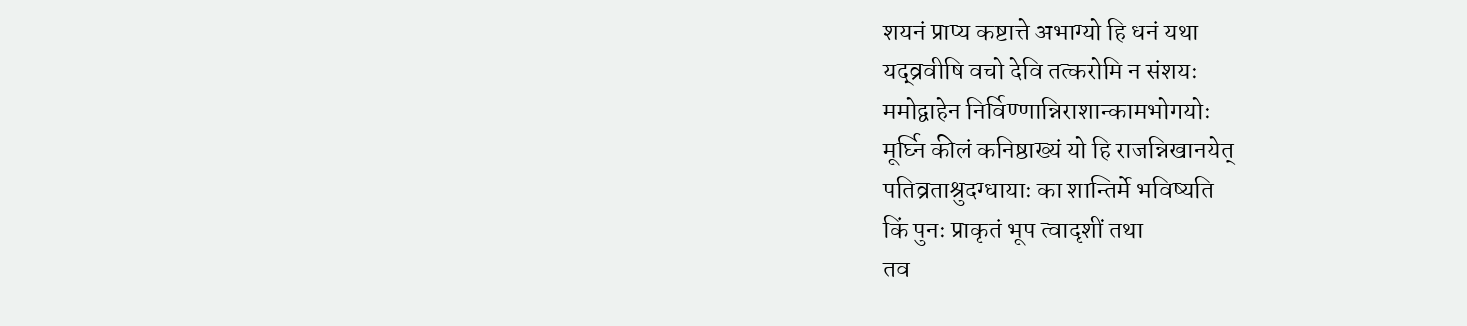शयनं प्राप्य कष्टात्ते अभाग्यो हि धनं यथा
यद्व्रवीषि वचो देवि तत्करोमि न संशयः
ममोद्वाहेन निर्विण्णान्निराशान्कामभोगयोः
मूर्घ्नि कीलं कनिष्ठाख्यं यो हि राजन्निखानयेत्
पतिव्रताश्रुदग्धायाः का शान्तिर्मे भविष्यति
किं पुनः प्राकृतं भूप त्वादृशीं तथा
तव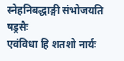स्नेहनिबद्धाङ्गी संभोजयति षड्रसैः
एवंविधा हि शतशो नार्यः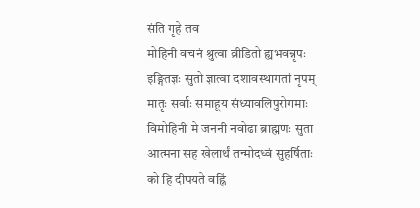संति गृहे तव
मोहिनी वचनं श्रुत्वा व्रीडितो ह्यभवन्नृपः
इङ्गितज्ञः सुतो ज्ञात्वा दशावस्थागतां नृपम्
मातृः सर्वाः समाहूय संध्यावलिपुरोगमाः
विमोहिनी मे जननी नवोढा ब्राह्मणः सुता
आत्मना सह खेलार्थं तन्मोदध्वं सुहर्षिताः
को हि दीपयते वह्निं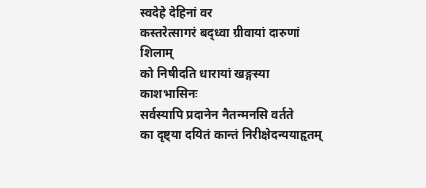स्वदेहे देहिनां वर
कस्तरेत्सागरं बद्ध्वा ग्रीवायां दारुणां शिलाम्
को निषीदति धारायां खङ्गस्या काशभासिनः
सर्वस्यापि प्रदानेन नैतन्मनसि वर्तते
का दृष्ट्या दयितं कान्तं निरीक्षेदन्ययाहृतम्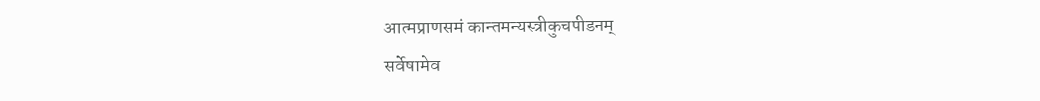आत्मप्राणसमं कान्तमन्यस्त्रीकुचपीडनम्
सर्वेषामेव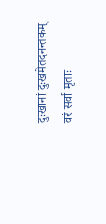दुःखानां दुःखमेतदनन्तकम्
वरं सर्वा मृताः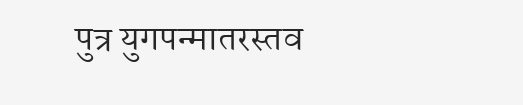पुत्र युगपन्मातरस्तव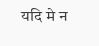यदि मे न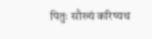पितुः सौख्यं करिष्यथ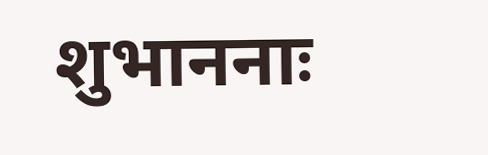शुभाननाः